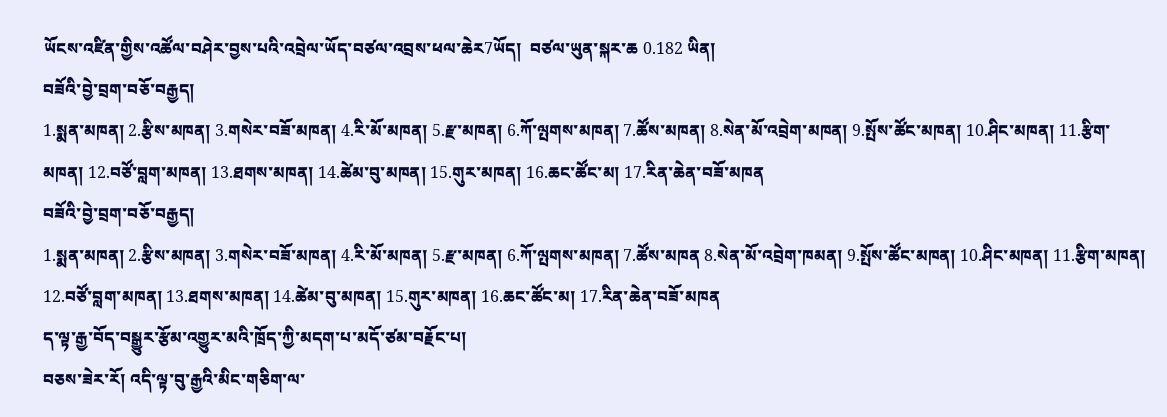ཡོངས་འཛིན་གྱིས་འཚོལ་བཤེར་བྱས་པའི་འབྲེལ་ཡོད་བཙལ་འབྲས་ཕལ་ཆེར7ཡོད།  བཙལ་ཡུན་སྐར་ཆ 0.182 ཡིན།
བཟོའི་བྱེ་བྲག་བཅོ་བརྒྱད།
1.སྨན་མཁན། 2.རྩིས་མཁན། 3.གསེར་བཟོ་མཁན། 4.རི་མོ་མཁན། 5.རྫ་མཁན། 6.ཀོ་ལྤགས་མཁན། 7.ཚོས་མཁན། 8.སེན་མོ་འབྲེག་མཁན། 9.སྤོས་ཚོང་མཁན། 10.ཤིང་མཁན། 11.རྩིག་མཁན། 12.བཙོ་བླག་མཁན། 13.ཐགས་མཁན། 14.ཚེམ་བུ་མཁན། 15.གུར་མཁན། 16.ཆང་ཚོང་མ། 17.རིན་ཆེན་བཟོ་མཁན
བཟོའི་བྱེ་བྲག་བཅོ་བརྒྱད།
1.སྨན་མཁན། 2.རྩིས་མཁན། 3.གསེར་བཟོ་མཁན། 4.རི་མོ་མཁན། 5.རྫ་མཁན། 6.ཀོ་ལྤགས་མཁན། 7.ཚོས་མཁན 8.སེན་མོ་འབྲེག་ཁམན། 9.སྤོས་ཚོང་མཁན། 10.ཤིང་མཁན། 11.རྩིག་མཁན། 12.བཙོ་བླག་མཁན། 13.ཐགས་མཁན། 14.ཚེམ་བུ་མཁན། 15.གུར་མཁན། 16.ཆང་ཚོང་མ། 17.རིན་ཆེན་བཟོ་མཁན
ད་ལྟ་རྒྱ་བོད་བསྒྱུར་རྩོམ་འགྱུར་མའི་ཁྲོད་ཀྱི་མདག་པ་མདོ་ཙམ་བརྗོང་པ།
བཅས་ཟེར་རོ། འདི་ལྟ་བུ་རྒྱའི་མིང་གཅིག་ལ་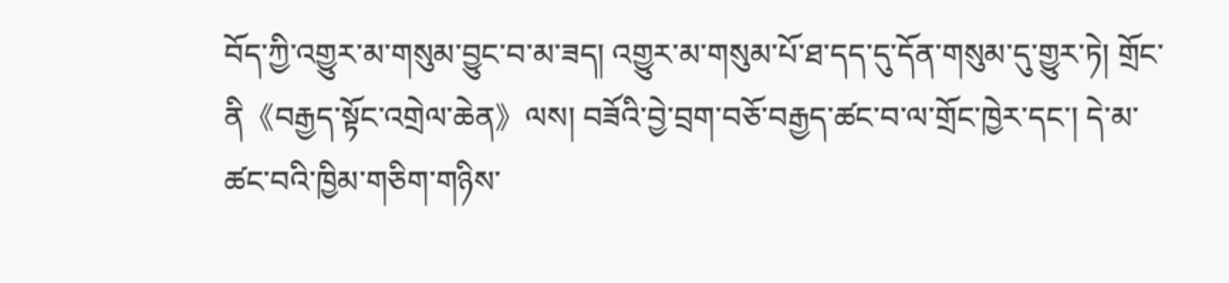བོད་ཀྱི་འགྱུར་མ་གསུམ་བྱུང་བ་མ་ཟད། འགྱུར་མ་གསུམ་པོ་ཐ་དད་དུ་དོན་གསུམ་དུ་གྱུར་ཏེ། གྲོང་ནི《བརྒྱད་སྟོང་འགྲེལ་ཆེན》ལས། བཟོའི་བྱེ་བྲག་བཅོ་བརྒྱད་ཚང་བ་ལ་གྲོང་ཁྱེར་དང་། དེ་མ་ཚང་བའི་ཁྱིམ་གཅིག་གཉིས་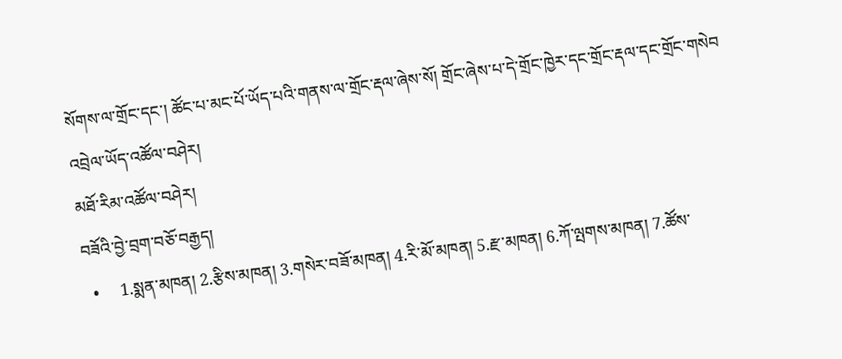སོགས་ལ་གྲོང་དང་། ཚོང་པ་མང་པོ་ཡོད་པའི་གནས་ལ་གྲོང་རྡལ་ཞེས་སོ། གྲོང་ཞེས་པ་དེ་གྲོང་ཁྱེར་དང་གྲོང་རྡལ་དང་གྲོང་གསེབ
འབྲེལ་ཡོད་འཚོལ་བཤེར།
མཐོ་རིམ་འཚོལ་བཤེར།
བཟོའི་བྱེ་བྲག་བཅོ་བརྒྱད།
  •     1.སྨན་མཁན། 2.རྩིས་མཁན། 3.གསེར་བཟོ་མཁན། 4.རི་མོ་མཁན། 5.རྫ་མཁན། 6.ཀོ་ལྤགས་མཁན། 7.ཚོས་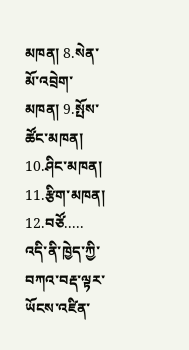མཁན། 8.སེན་མོ་འབྲེག་མཁན། 9.སྤོས་ཚོང་མཁན། 10.ཤིང་མཁན། 11.རྩིག་མཁན། 12.བཙོ.....
འདི་ནི་ཁྱེད་ཀྱི་བཀའ་བརྡ་ལྟར་ཡོངས་འཛིན་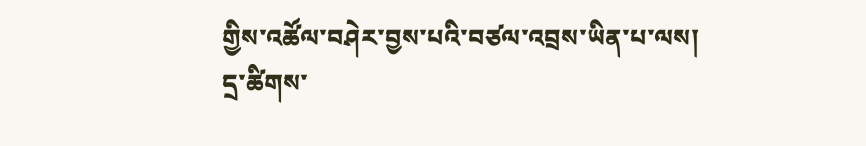གྱིས་འཚོལ་བཤེར་བྱས་པའི་བཙལ་འབྲས་ཡིན་པ་ལས། དྲ་ཚིགས་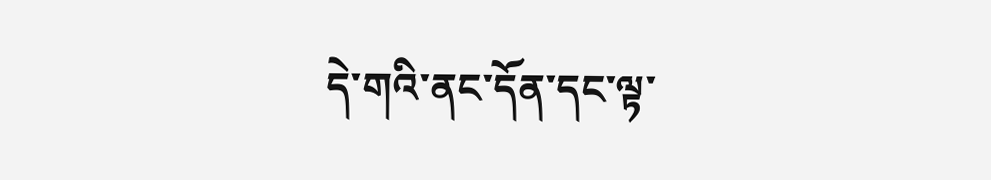དེ་གའི་ནང་དོན་དང་ལྟ་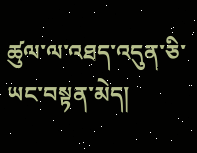ཚུལ་ལ་འཐད་འདུན་ཅི་ཡང་བསྟན་མེད།